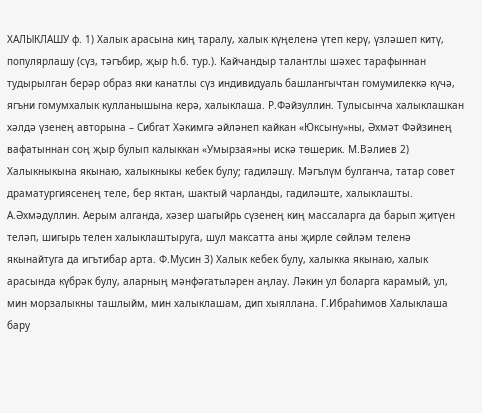ХАЛЫКЛАШУ ф. 1) Халык арасына киң таралу, халык күңеленә үтеп керү, үзләшеп китү, популярлашу (сүз, тәгъбир, җыр һ.б. тур.). Кайчандыр талантлы шәхес тарафыннан тудырылган берәр образ яки канатлы сүз индивидуаль башлангычтан гомумилеккә күчә, ягъни гомумхалык кулланышына керә, халыклаша. Р.Фәйзуллин. Тулысынча халыклашкан хәлдә үзенең авторына – Сибгат Хәкимгә әйләнеп кайкан «Юксыну»ны, Әхмәт Фәйзинең вафатыннан соң җыр булып калыккан «Умырзая»ны искә төшерик. М.Вәлиев 2) Халыкныкына якынаю, халыкныкы кебек булу; гадиләшү. Мәгълүм булганча, татар совет драматургиясенең теле, бер яктан, шактый чарланды, гадиләште, халыклашты. А.Әхмәдуллин. Аерым алганда, хәзер шагыйрь сүзенең киң массаларга да барып җитүен теләп, шигырь телен халыклаштыруга, шул максатта аны җирле сөйләм теленә якынайтуга да игътибар арта. Ф.Мусин 3) Халык кебек булу, халыкка якынаю, халык арасында күбрәк булу, аларның мәнфәгатьләрен аңлау. Ләкин ул боларга карамый, ул, мин морзалыкны ташлыйм, мин халыклашам, дип хыяллана. Г.Ибраһимов Халыклаша бару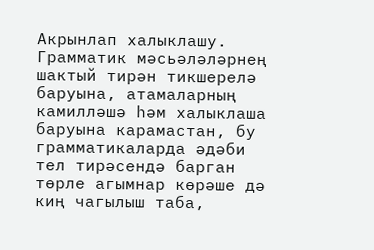Акрынлап халыклашу. Грамматик мәсьәләләрнең шактый тирән тикшерелә баруына, атамаларның камилләшә һәм халыклаша баруына карамастан, бу грамматикаларда әдәби тел тирәсендә барган төрле агымнар көрәше дә киң чагылыш таба,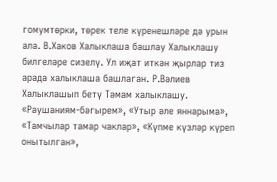гомумтөрки, төрек теле күренешләре дә урын ала. В.Хаков Халыклаша башлау Халыклашу билгеләре сизелү. Ул иҗат иткән җырлар тиз арада халыклаша башлаган. Р.Вәлиев Халыклашып бетү Тәмам халыклашу. «Раушаниям-бәгырем», «Утыр әле яннарыма», «Тамчылар тамар чаклар», «Күпме күзләр күреп онытылган»,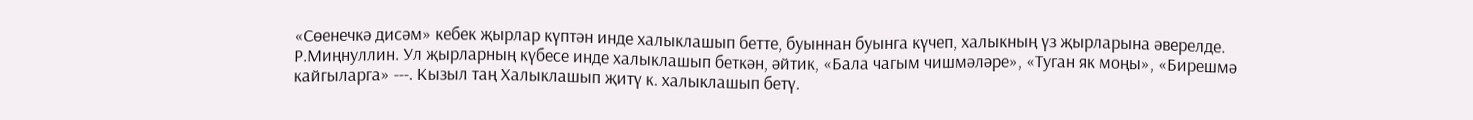«Сөенечкә дисәм» кебек җырлар күптән инде халыклашып бетте, буыннан буынга күчеп, халыкның үз җырларына әверелде. Р.Миңнуллин. Ул җырларның күбесе инде халыклашып беткән, әйтик, «Бала чагым чишмәләре», «Туган як моңы», «Бирешмә кайгыларга» ---. Кызыл таң Халыклашып җитү к. халыклашып бетү.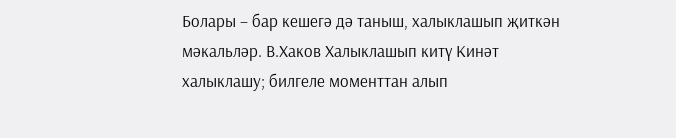Болары – бар кешегә дә таныш, халыклашып җиткән мәкальләр. В.Хаков Халыклашып китү Кинәт халыклашу; билгеле моменттан алып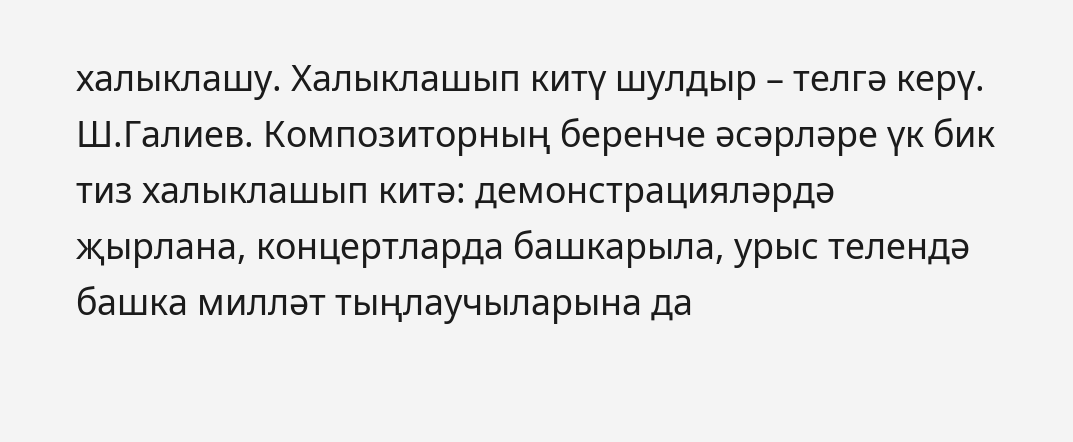халыклашу. Халыклашып китү шулдыр – телгә керү. Ш.Галиев. Композиторның беренче әсәрләре үк бик тиз халыклашып китә: демонстрацияләрдә җырлана, концертларда башкарыла, урыс телендә башка милләт тыңлаучыларына да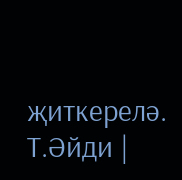җиткерелә. Т.Әйди |